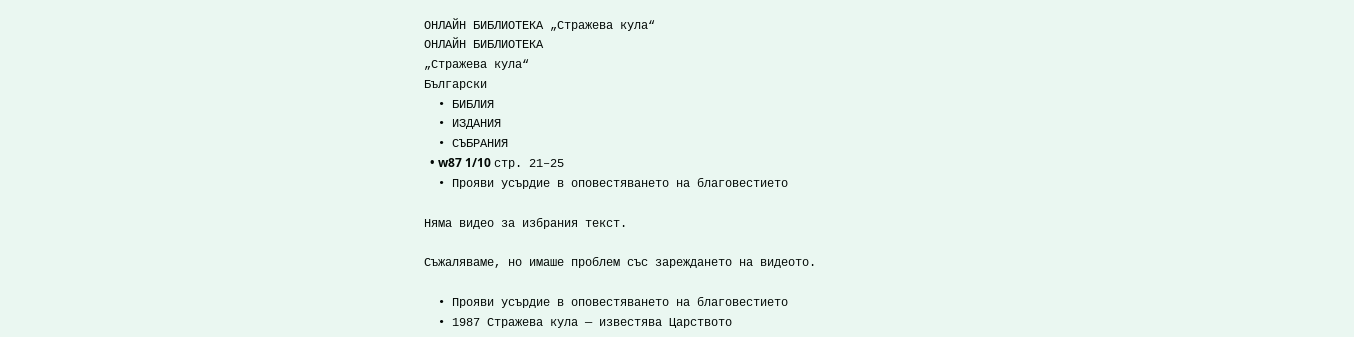ОНЛАЙН БИБЛИОТЕКА „Стражева кула“
ОНЛАЙН БИБЛИОТЕКА
„Стражева кула“
Български
  • БИБЛИЯ
  • ИЗДАНИЯ
  • СЪБРАНИЯ
  • w87 1/10 стр. 21–25
  • Прояви усърдие в оповестяването на благовестието

Няма видео за избрания текст.

Съжаляваме, но имаше проблем със зареждането на видеото.

  • Прояви усърдие в оповестяването на благовестието
  • 1987 Стражева кула — известява Царството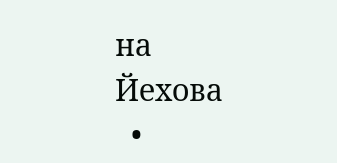на Йехова
  •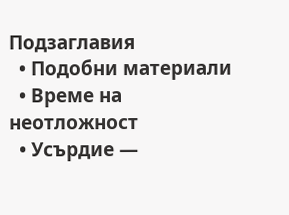Подзаглавия
  • Подобни материали
  • Време на неотложност
  • Усърдие —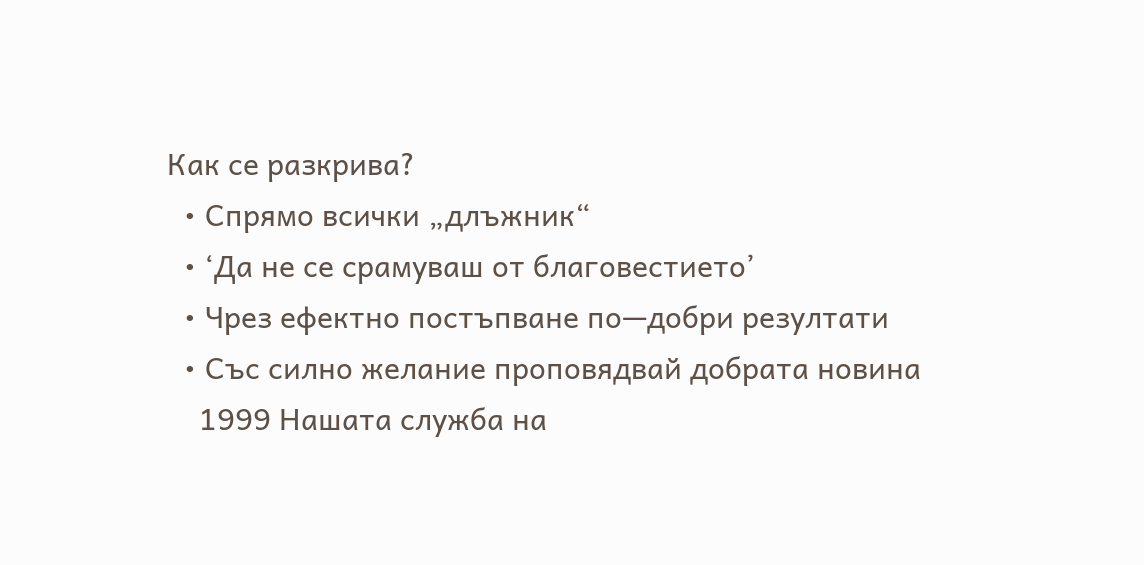Как се разкрива?
  • Спрямо всички „длъжник“
  • ‘Да не се срамуваш от благовестието’
  • Чрез ефектно постъпване по—добри резултати
  • Със силно желание проповядвай добрата новина
    1999 Нашата служба на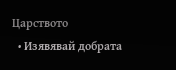Царството
  • Изявявай добрата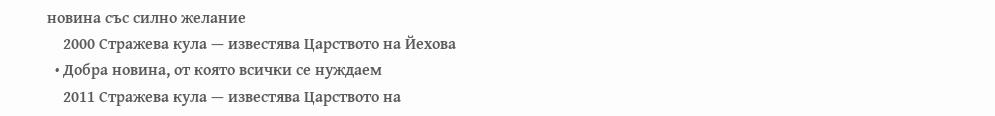новина със силно желание
    2000 Стражева кула — известява Царството на Йехова
  • Добра новина, от която всички се нуждаем
    2011 Стражева кула — известява Царството на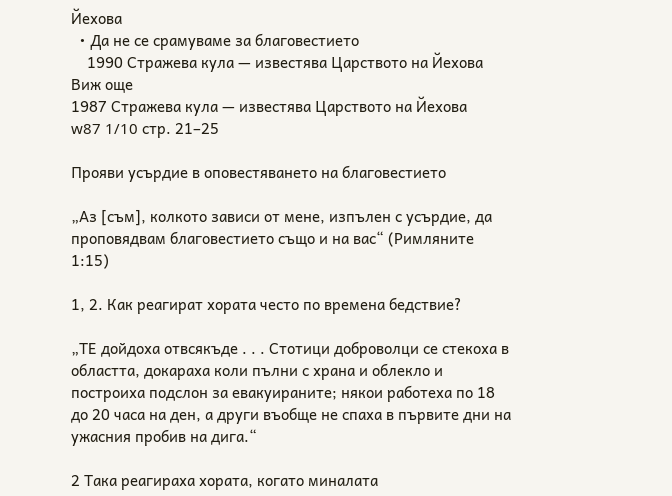Йехова
  • Да не се срамуваме за благовестието
    1990 Стражева кула — известява Царството на Йехова
Виж още
1987 Стражева кула — известява Царството на Йехова
w87 1/10 стр. 21–25

Прояви усърдие в оповестяването на благовестието

„Аз [съм], колкото зависи от мене, изпълен с усърдие, да проповядвам благовестието също и на вас“ (Римляните 1:15)

1, 2. Как реагират хората често по времена бедствие?

„ТЕ дойдоха отвсякъде . . . Стотици доброволци се стекоха в областта, докараха коли пълни с храна и облекло и построиха подслон за евакуираните; някои работеха по 18 до 20 часа на ден, а други въобще не спаха в първите дни на ужасния пробив на дига.“

2 Така реагираха хората, когато миналата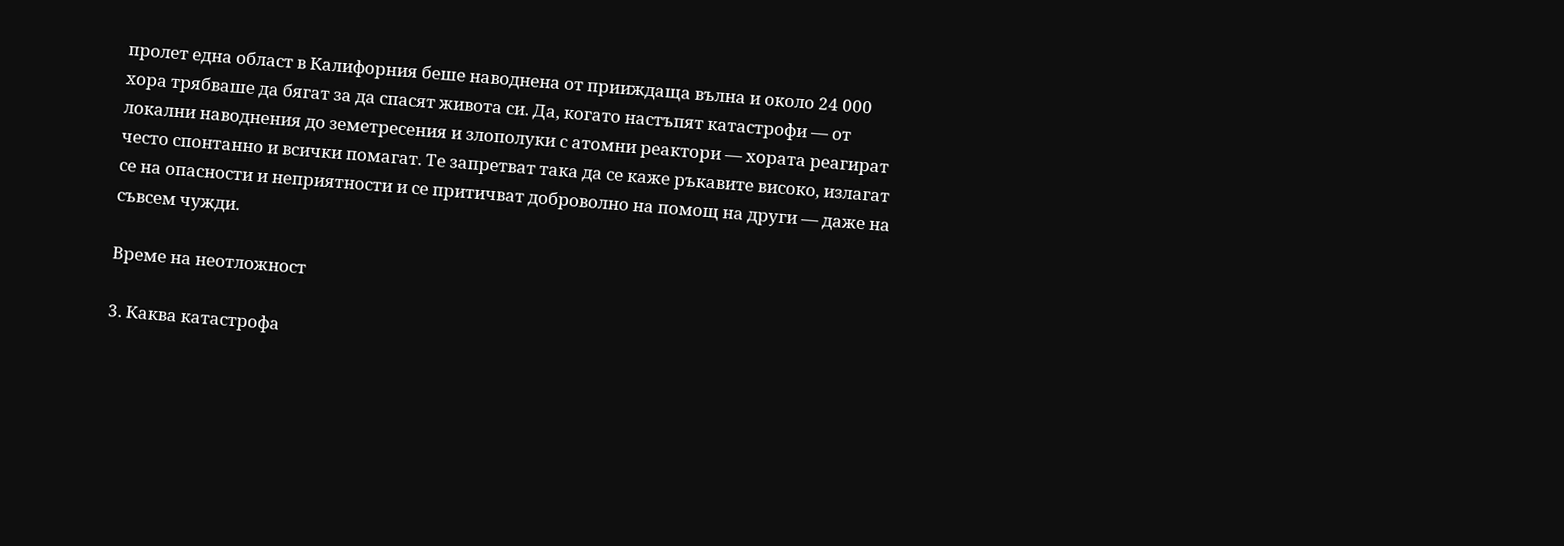пролет една област в Калифорния беше наводнена от прииждаща вълна и около 24 000 хора трябваше да бягат за да спасят живота си. Да, когато настъпят катастрофи — от локални наводнения до земетресения и злополуки с атомни реактори — хората реагират често спонтанно и всички помагат. Те запретват така да се каже ръкавите високо, излагат се на опасности и неприятности и се притичват доброволно на помощ на други — даже на съвсем чужди.

Време на неотложност

3. Каква катастрофа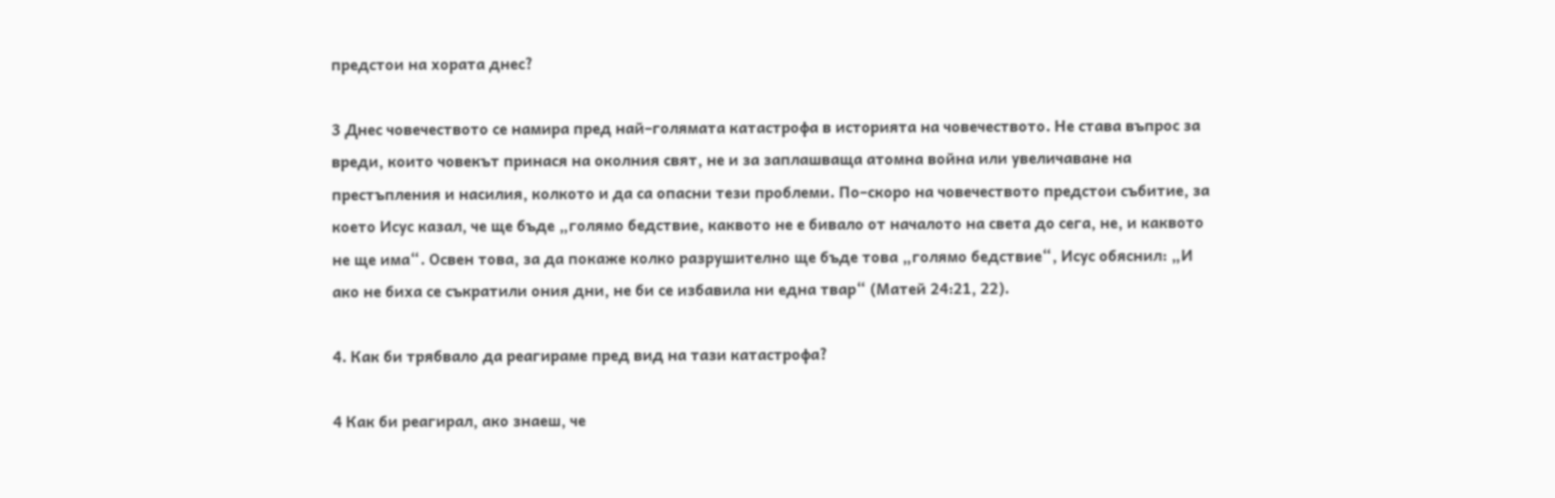предстои на хората днес?

3 Днес човечеството се намира пред най–голямата катастрофа в историята на човечеството. Не става въпрос за вреди, които човекът принася на околния свят, не и за заплашваща атомна война или увеличаване на престъпления и насилия, колкото и да са опасни тези проблеми. По–скоро на човечеството предстои събитие, за което Исус казал, че ще бъде „голямо бедствие, каквото не е бивало от началото на света до сега, не, и каквото не ще има“. Освен това, за да покаже колко разрушително ще бъде това „голямо бедствие“, Исус обяснил: „И ако не биха се съкратили ония дни, не би се избавила ни една твар“ (Матей 24:21, 22).

4. Как би трябвало да реагираме пред вид на тази катастрофа?

4 Как би реагирал, ако знаеш, че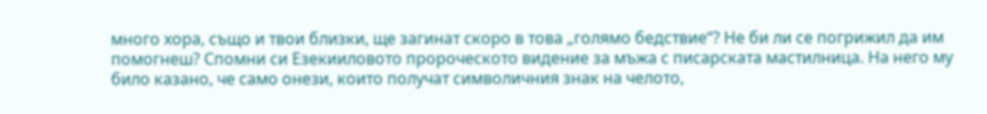много хора, също и твои близки, ще загинат скоро в това „голямо бедствие“? Не би ли се погрижил да им помогнеш? Спомни си Езекииловото пророческото видение за мъжа с писарската мастилница. На него му било казано, че само онези, които получат символичния знак на челото,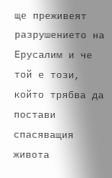ще преживеят разрушението на Ерусалим и че той е този, който трябва да постави спасяващия живота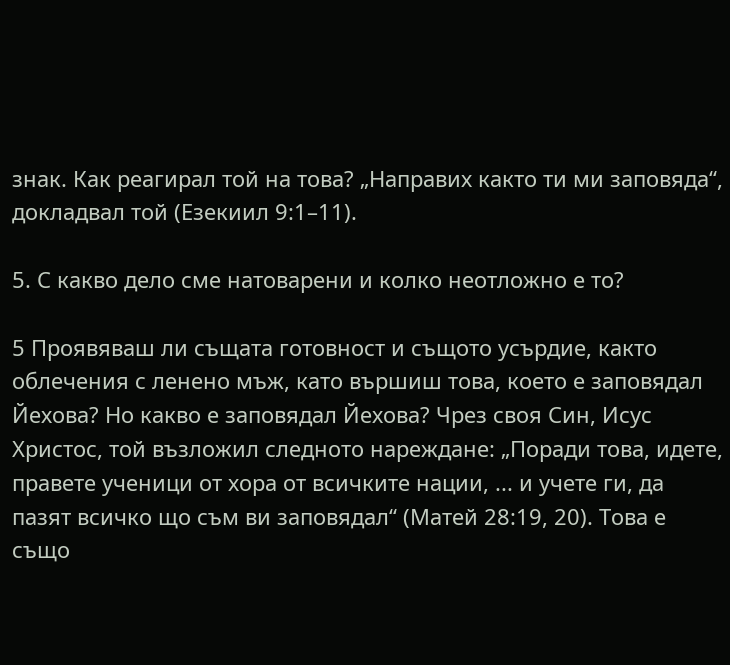знак. Как реагирал той на това? „Направих както ти ми заповяда“, докладвал той (Езекиил 9:1–11).

5. С какво дело сме натоварени и колко неотложно е то?

5 Проявяваш ли същата готовност и същото усърдие, както облечения с ленено мъж, като вършиш това, което е заповядал Йехова? Но какво е заповядал Йехова? Чрез своя Син, Исус Христос, той възложил следното нареждане: „Поради това, идете, правете ученици от хора от всичките нации, ... и учете ги, да пазят всичко що съм ви заповядал“ (Матей 28:19, 20). Това е също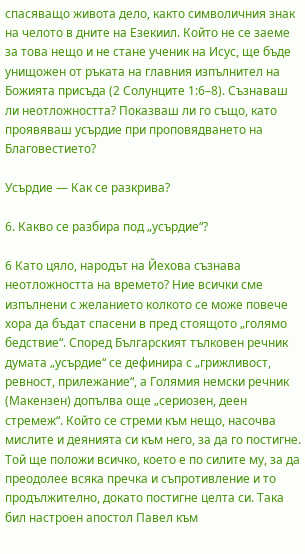спасяващо живота дело, както символичния знак на челото в дните на Езекиил. Който не се заеме за това нещо и не стане ученик на Исус, ще бъде унищожен от ръката на главния изпълнител на Божията присъда (2 Солунците 1:6–8). Съзнаваш ли неотложността? Показваш ли го също, като проявяваш усърдие при проповядването на Благовестието?

Усърдие — Как се разкрива?

6. Какво се разбира под „усърдие“?

6 Като цяло, народът на Йехова съзнава неотложността на времето? Ние всички сме изпълнени с желанието колкото се може повече хора да бъдат спасени в пред стоящото „голямо бедствие“. Според Българският тълковен речник думата „усърдие“ се дефинира с „грижливост, ревност, прилежание“, а Голямия немски речник (Макензен) допълва още „сериозен, деен стремеж“. Който се стреми към нещо, насочва мислите и деянията си към него, за да го постигне. Той ще положи всичко, което е по силите му, за да преодолее всяка пречка и съпротивление и то продължително, докато постигне целта си. Така бил настроен апостол Павел към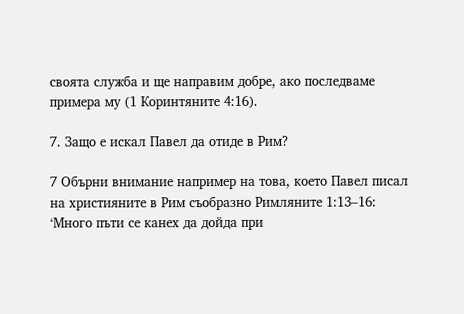своята служба и ще направим добре, ако последваме примера му (1 Коринтяните 4:16).

7. Защо е искал Павел да отиде в Рим?

7 Обърни внимание например на това, което Павел писал на християните в Рим съобразно Римляните 1:13–16: ‘Много пъти се канех да дойда при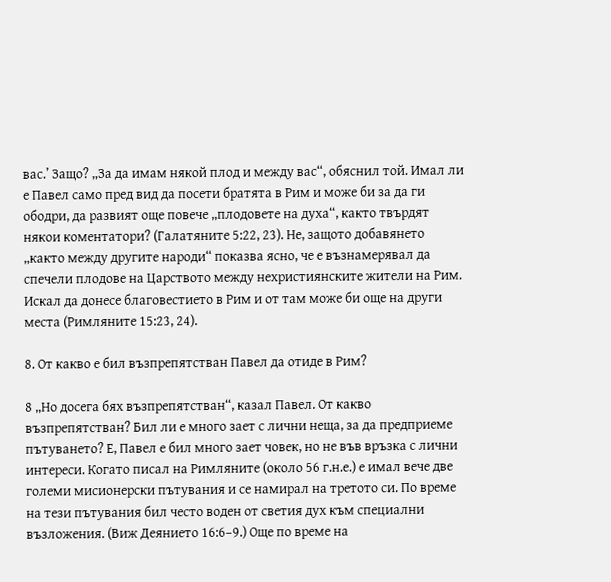вас.’ Защо? „За да имам някой плод и между вас“, обяснил той. Имал ли е Павел само пред вид да посети братята в Рим и може би за да ги ободри, да развият още повече „плодовете на духа“, както твърдят някои коментатори? (Галатяните 5:22, 23). Не, защото добавянето „както между другите народи“ показва ясно, че е възнамерявал да спечели плодове на Царството между нехристиянските жители на Рим. Искал да донесе благовестието в Рим и от там може би още на други места (Римляните 15:23, 24).

8. От какво е бил възпрепятстван Павел да отиде в Рим?

8 „Но досега бях възпрепятстван“, казал Павел. От какво възпрепятстван? Бил ли е много зает с лични неща, за да предприеме пътуването? Е, Павел е бил много зает човек, но не във връзка с лични интереси. Когато писал на Римляните (около 56 г.н.е.) е имал вече две големи мисионерски пътувания и се намирал на третото си. По време на тези пътувания бил често воден от светия дух към специални възложения. (Виж Деянието 16:6–9.) Още по време на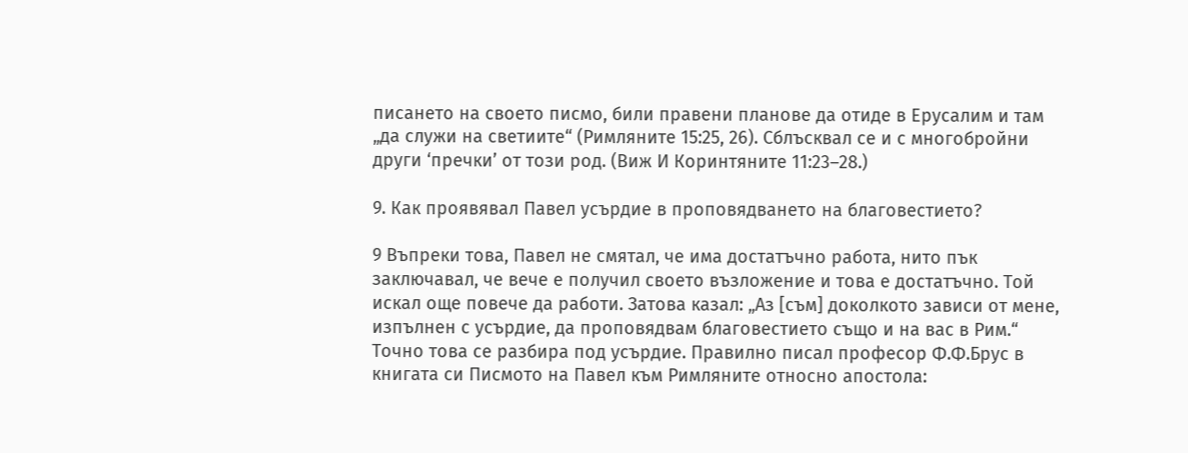писането на своето писмо, били правени планове да отиде в Ерусалим и там „да служи на светиите“ (Римляните 15:25, 26). Сблъсквал се и с многобройни други ‘пречки’ от този род. (Виж И Коринтяните 11:23–28.)

9. Как проявявал Павел усърдие в проповядването на благовестието?

9 Въпреки това, Павел не смятал, че има достатъчно работа, нито пък заключавал, че вече е получил своето възложение и това е достатъчно. Той искал още повече да работи. Затова казал: „Аз [съм] доколкото зависи от мене, изпълнен с усърдие, да проповядвам благовестието също и на вас в Рим.“ Точно това се разбира под усърдие. Правилно писал професор Ф.Ф.Брус в книгата си Писмото на Павел към Римляните относно апостола: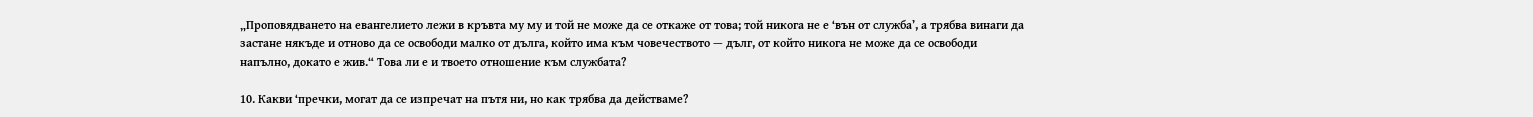„Проповядването на евангелието лежи в кръвта му му и той не може да се откаже от това; той никога не е ‘вън от служба’, а трябва винаги да застане някъде и отново да се освободи малко от дълга, който има към човечеството — дълг, от който никога не може да се освободи напълно, докато е жив.“ Това ли е и твоето отношение към службата?

10. Какви ‘пречки, могат да се изпречат на пътя ни, но как трябва да действаме?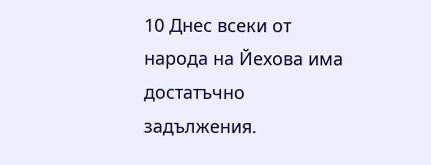10 Днес всеки от народа на Йехова има достатъчно задължения.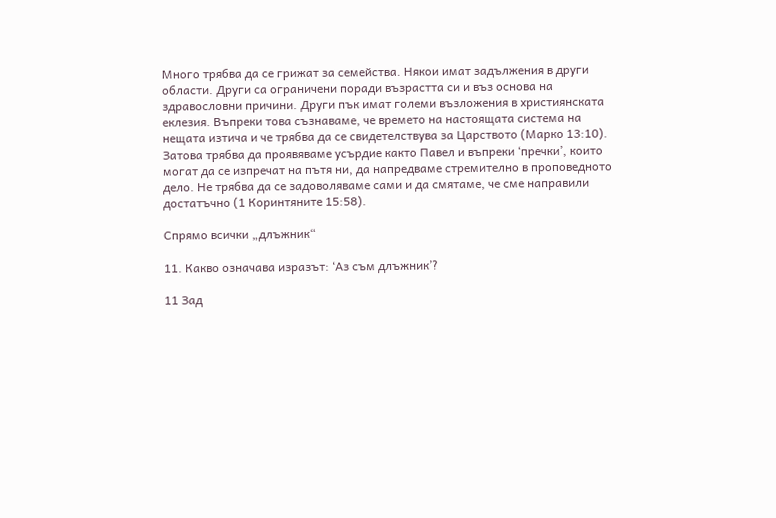Много трябва да се грижат за семейства. Някои имат задължения в други области. Други са ограничени поради възрастта си и въз основа на здравословни причини. Други пък имат големи възложения в християнската еклезия. Въпреки това съзнаваме, че времето на настоящата система на нещата изтича и че трябва да се свидетелствува за Царството (Марко 13:10). Затова трябва да проявяваме усърдие както Павел и въпреки ‘пречки’, които могат да се изпречат на пътя ни, да напредваме стремително в проповедното дело. Не трябва да се задоволяваме сами и да смятаме, че сме направили достатъчно (1 Коринтяните 15:58).

Спрямо всички „длъжник“

11. Какво означава изразът: ‘Аз съм длъжник’?

11 Зад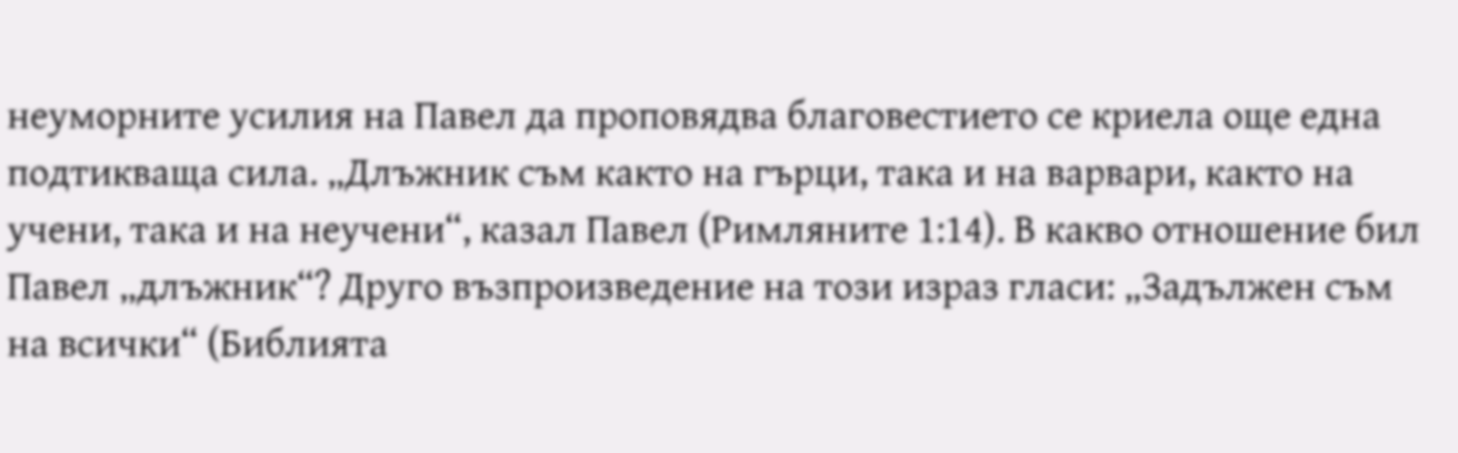неуморните усилия на Павел да проповядва благовестието се криела още една подтикваща сила. „Длъжник съм както на гърци, така и на варвари, както на учени, така и на неучени“, казал Павел (Римляните 1:14). В какво отношение бил Павел „длъжник“? Друго възпроизведение на този израз гласи: „Задължен съм на всички“ (Библията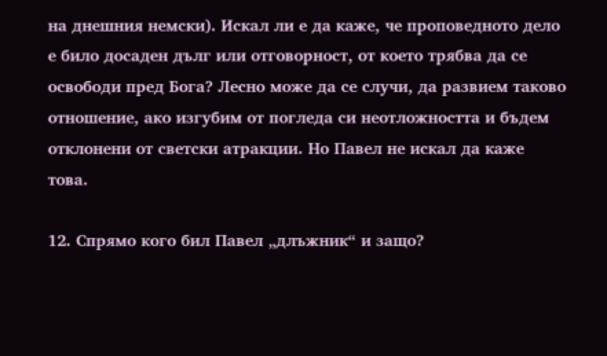на днешния немски). Искал ли е да каже, че проповедното дело е било досаден дълг или отговорност, от което трябва да се освободи пред Бога? Лесно може да се случи, да развием таково отношение, ако изгубим от погледа си неотложността и бъдем отклонени от светски атракции. Но Павел не искал да каже това.

12. Спрямо кого бил Павел „длъжник“ и защо?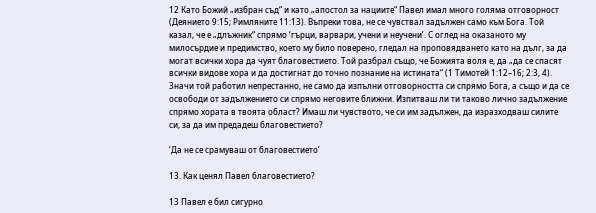12 Като Божий „избран съд“ и като „апостол за нациите“ Павел имал много голяма отговорност (Деянието 9:15; Римляните 11:13). Въпреки това, не се чувствал задължен само към Бога. Той казал, че е „длъжник“ спрямо ‘гърци, варвари, учени и неучени’. С оглед на оказаното му милосърдие и предимство, което му било поверено, гледал на проповядването като на дълг, за да могат всички хора да чуят благовестието. Той разбрал също, че Божията воля е, да „да се спасят всички видове хора и да достигнат до точно познание на истината“ (1 Тимотей 1:12–16; 2:3, 4). Значи той работил непрестанно, не само да изпълни отговорността си спрямо Бога, а също и да се освободи от задължението си спрямо неговите ближни. Изпитваш ли ти таково лично задължение спрямо хората в твоята област? Имаш ли чувството, че си им задължен, да изразходваш силите си, за да им предадеш благовестието?

‘Да не се срамуваш от благовестието’

13. Как ценял Павел благовестието?

13 Павел е бил сигурно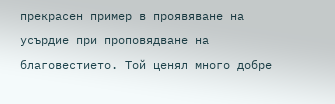прекрасен пример в проявяване на усърдие при проповядване на благовестието. Той ценял много добре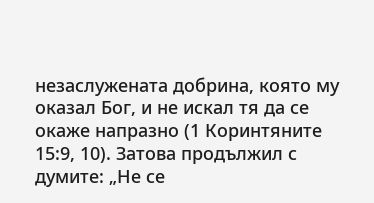незаслужената добрина, която му оказал Бог, и не искал тя да се окаже напразно (1 Коринтяните 15:9, 10). Затова продължил с думите: „Не се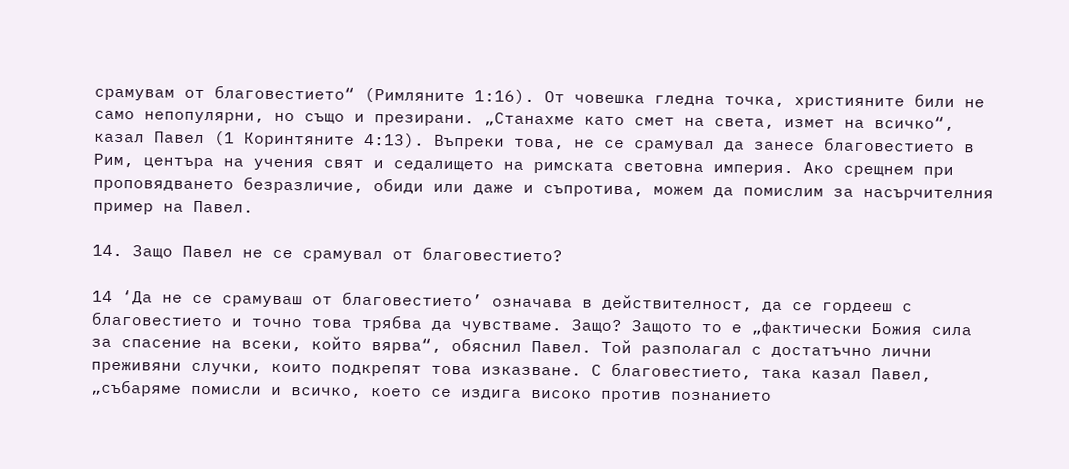срамувам от благовестието“ (Римляните 1:16). От човешка гледна точка, християните били не само непопулярни, но също и презирани. „Станахме като смет на света, измет на всичко“, казал Павел (1 Коринтяните 4:13). Въпреки това, не се срамувал да занесе благовестието в Рим, центъра на учения свят и седалището на римската световна империя. Ако срещнем при проповядването безразличие, обиди или даже и съпротива, можем да помислим за насърчителния пример на Павел.

14. Защо Павел не се срамувал от благовестието?

14 ‘Да не се срамуваш от благовестието’ означава в действителност, да се гордееш с благовестието и точно това трябва да чувстваме. Защо? Защото то е „фактически Божия сила за спасение на всеки, който вярва“, обяснил Павел. Той разполагал с достатъчно лични преживяни случки, които подкрепят това изказване. С благовестието, така казал Павел, „събаряме помисли и всичко, което се издига високо против познанието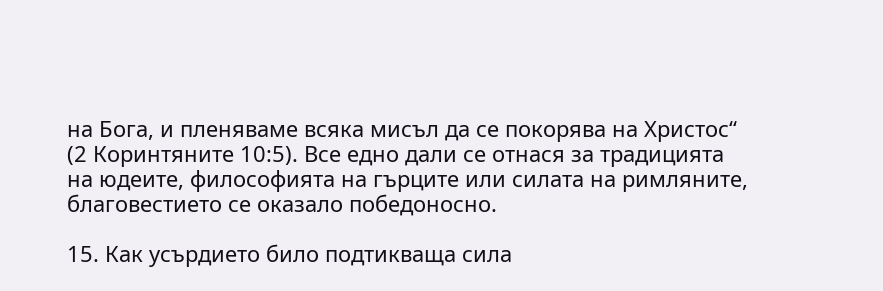на Бога, и пленяваме всяка мисъл да се покорява на Христос“ (2 Коринтяните 10:5). Все едно дали се отнася за традицията на юдеите, философията на гърците или силата на римляните, благовестието се оказало победоносно.

15. Как усърдието било подтикваща сила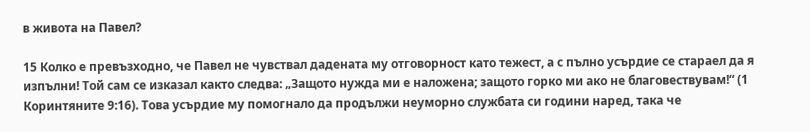в живота на Павел?

15 Колко е превъзходно, че Павел не чувствал дадената му отговорност като тежест, а с пълно усърдие се стараел да я изпълни! Той сам се изказал както следва: „Защото нужда ми е наложена; защото горко ми ако не благовествувам!“ (1 Коринтяните 9:16). Това усърдие му помогнало да продължи неуморно службата си години наред, така че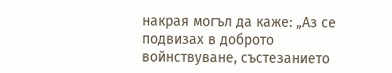накрая могъл да каже: „Аз се подвизах в доброто войнствуване, състезанието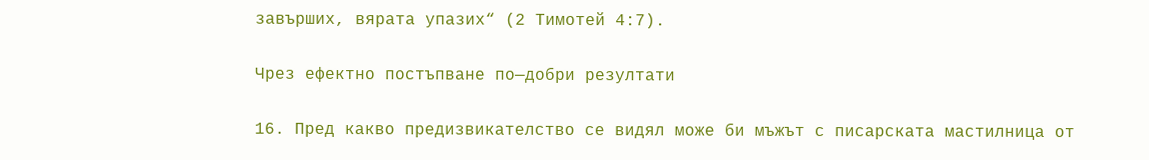завърших, вярата упазих“ (2 Тимотей 4:7).

Чрез ефектно постъпване по—добри резултати

16. Пред какво предизвикателство се видял може би мъжът с писарската мастилница от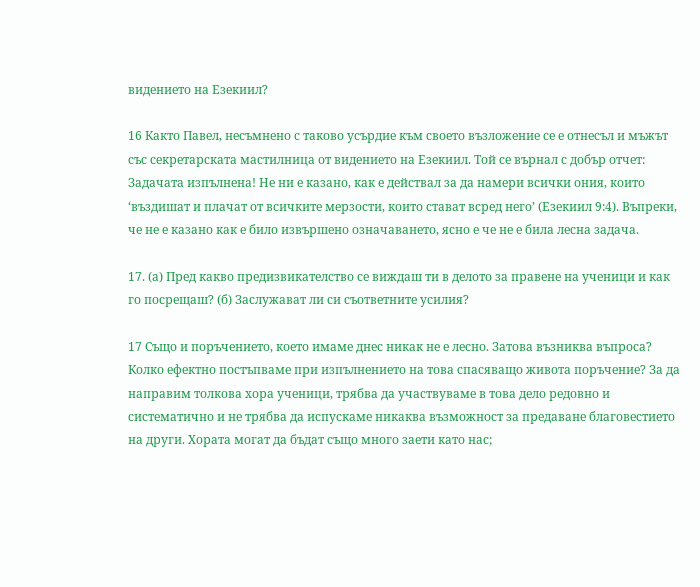видението на Езекиил?

16 Както Павел, несъмнено с таково усърдие към своето възложение се е отнесъл и мъжът със секретарската мастилница от видението на Езекиил. Той се върнал с добър отчет: Задачата изпълнена! Не ни е казано, как е действал за да намери всички ония, които ‘въздишат и плачат от всичките мерзости, които стават всред него’ (Езекиил 9:4). Въпреки, че не е казано как е било извършено означаването, ясно е че не е била лесна задача.

17. (а) Пред какво предизвикателство се виждаш ти в делото за правене на ученици и как го посрещаш? (б) Заслужават ли си съответните усилия?

17 Също и поръчението, което имаме днес никак не е лесно. Затова възниква въпроса? Колко ефектно постъпваме при изпълнението на това спасяващо живота поръчение? За да направим толкова хора ученици, трябва да участвуваме в това дело редовно и систематично и не трябва да испускаме никаква възможност за предаване благовестието на други. Хората могат да бъдат също много заети като нас;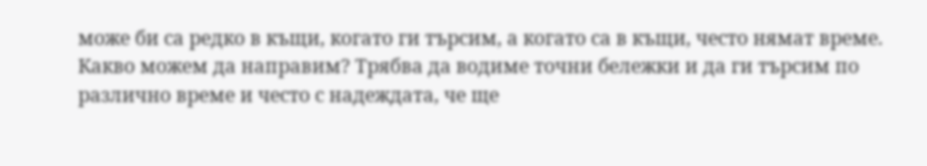може би са редко в къщи, когато ги търсим, а когато са в къщи, често нямат време. Какво можем да направим? Трябва да водиме точни бележки и да ги търсим по различно време и често с надеждата, че ще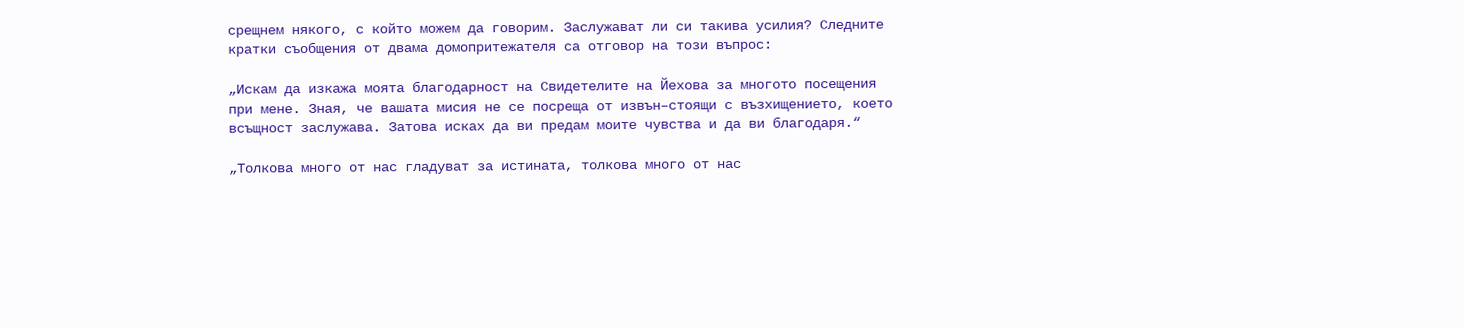срещнем някого, с който можем да говорим. Заслужават ли си такива усилия? Следните кратки съобщения от двама домопритежателя са отговор на този въпрос:

„Искам да изкажа моята благодарност на Свидетелите на Йехова за многото посещения при мене. Зная, че вашата мисия не се посреща от извън–стоящи с възхищението, което всъщност заслужава. Затова исках да ви предам моите чувства и да ви благодаря.“

„Толкова много от нас гладуват за истината, толкова много от нас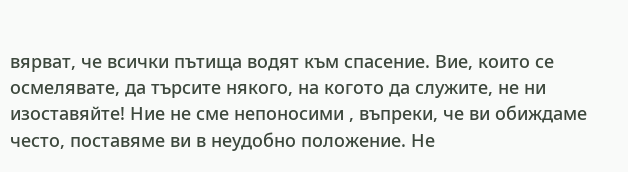вярват, че всички пътища водят към спасение. Вие, които се осмелявате, да търсите някого, на когото да служите, не ни изоставяйте! Ние не сме непоносими , въпреки, че ви обиждаме често, поставяме ви в неудобно положение. Не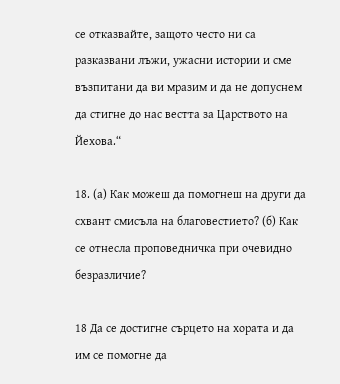се отказвайте, защото често ни са разказвани лъжи, ужасни истории и сме възпитани да ви мразим и да не допуснем да стигне до нас вестта за Царството на Йехова.“

18. (а) Как можеш да помогнеш на други да схвант смисъла на благовестието? (б) Как се отнесла проповедничка при очевидно безразличие?

18 Да се достигне сърцето на хората и да им се помогне да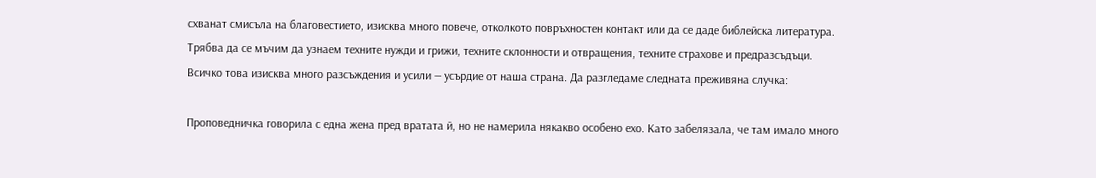схванат смисъла на благовестието, изисква много повече, отколкото повръхностен контакт или да се даде библейска литература. Трябва да се мъчим да узнаем техните нужди и грижи, техните склонности и отвращения, техните страхове и предразсъдъци. Всичко това изисква много разсъждения и усили — усърдие от наша страна. Да разгледаме следната преживяна случка:

Проповедничка говорила с една жена пред вратата й, но не намерила някакво особено ехо. Като забелязала, че там имало много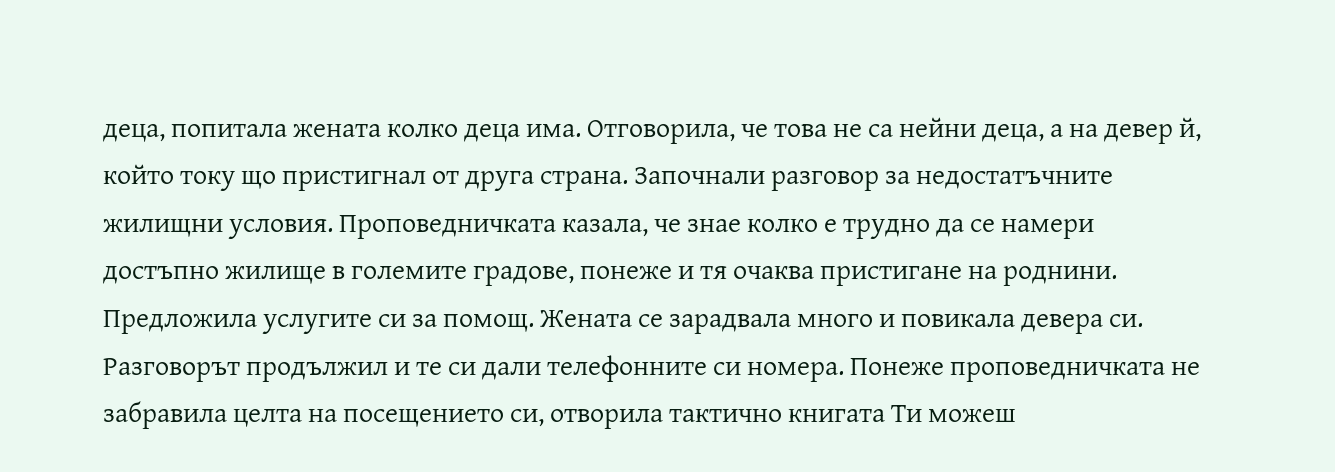деца, попитала жената колко деца има. Отговорила, че това не са нейни деца, а на девер й, който току що пристигнал от друга страна. Започнали разговор за недостатъчните жилищни условия. Проповедничката казала, че знае колко е трудно да се намери достъпно жилище в големите градове, понеже и тя очаква пристигане на роднини. Предложила услугите си за помощ. Жената се зарадвала много и повикала девера си. Разговорът продължил и те си дали телефонните си номера. Понеже проповедничката не забравила целта на посещението си, отворила тактично книгата Ти можеш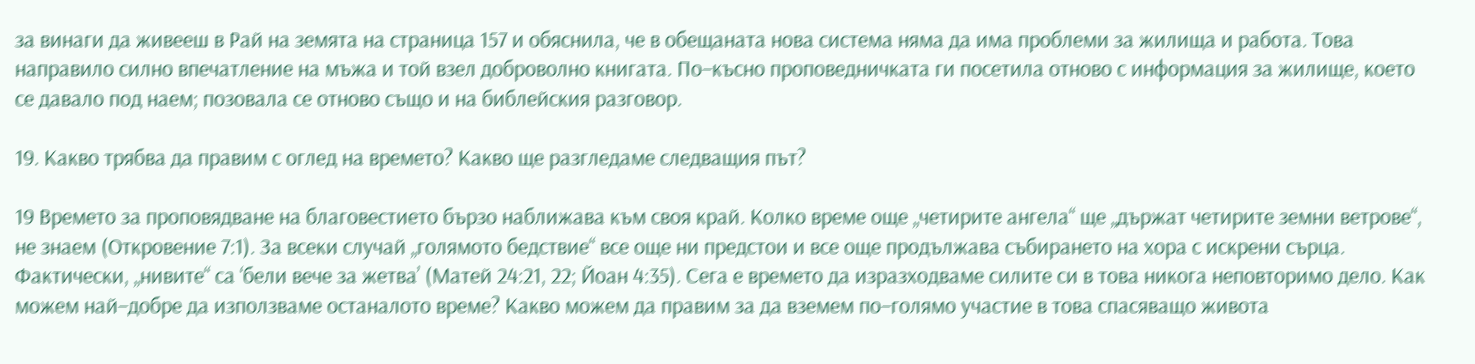за винаги да живееш в Рай на земята на страница 157 и обяснила, че в обещаната нова система няма да има проблеми за жилища и работа. Това направило силно впечатление на мъжа и той взел доброволно книгата. По–късно проповедничката ги посетила отново с информация за жилище, което се давало под наем; позовала се отново също и на библейския разговор.

19. Какво трябва да правим с оглед на времето? Какво ще разгледаме следващия път?

19 Времето за проповядване на благовестието бързо наближава към своя край. Колко време още „четирите ангела“ ще „държат четирите земни ветрове“, не знаем (Откровение 7:1). За всеки случай „голямото бедствие“ все още ни предстои и все още продължава събирането на хора с искрени сърца. Фактически, „нивите“ са ‘бели вече за жетва’ (Матей 24:21, 22; Йоан 4:35). Сега е времето да изразходваме силите си в това никога неповторимо дело. Как можем най–добре да използваме останалото време? Какво можем да правим за да вземем по–голямо участие в това спасяващо живота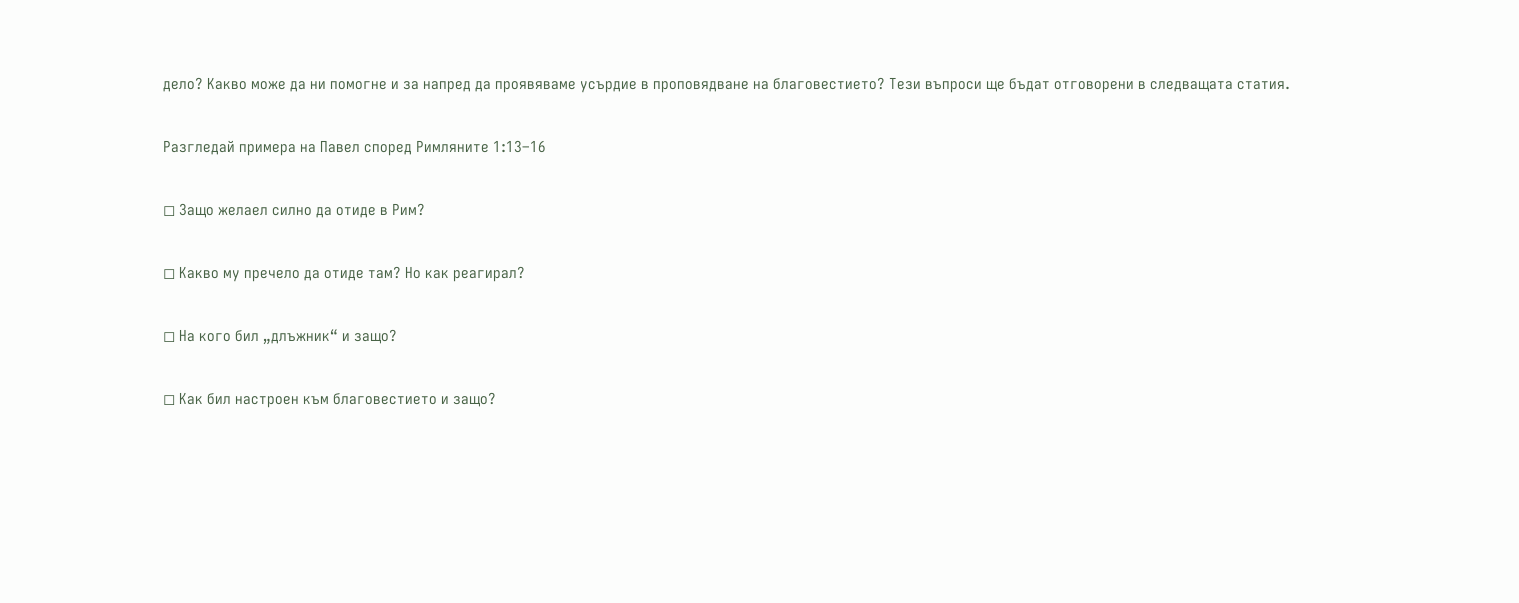дело? Какво може да ни помогне и за напред да проявяваме усърдие в проповядване на благовестието? Тези въпроси ще бъдат отговорени в следващата статия.

Разгледай примера на Павел според Римляните 1:13–16

◻ Защо желаел силно да отиде в Рим?

◻ Какво му пречело да отиде там? Но как реагирал?

◻ На кого бил „длъжник“ и защо?

◻ Как бил настроен към благовестието и защо?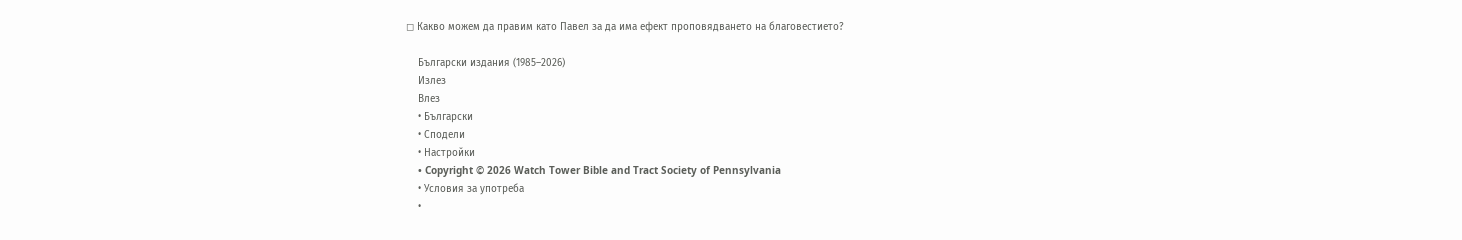◻ Какво можем да правим като Павел за да има ефект проповядването на благовестието?

    Български издания (1985–2026)
    Излез
    Влез
    • Български
    • Сподели
    • Настройки
    • Copyright © 2026 Watch Tower Bible and Tract Society of Pennsylvania
    • Условия за употреба
    •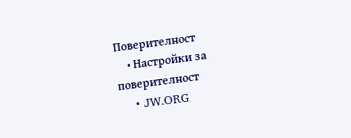Поверителност
    • Настройки за поверителност
    • JW.ORG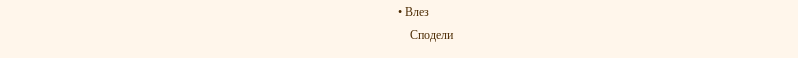• Влез
    Сподели